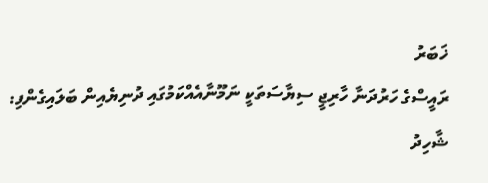ޚަބަރު
ރައީސްގެ ހަރުދަނާ ހާރިޖީ ސިޔާސަތަކީ ނަމޫނާއެއްކަމުގައި ދުނިޔެއިން ބަލައިގެންފި: ޝާހިދު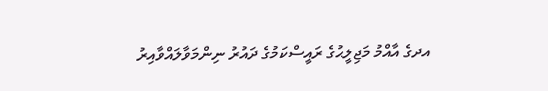އދގެ އާއްމު މަޖިލީޙުގެ ރައީސްކަމުގެ ދައުރު ނިންމަވާލައްވާއިރު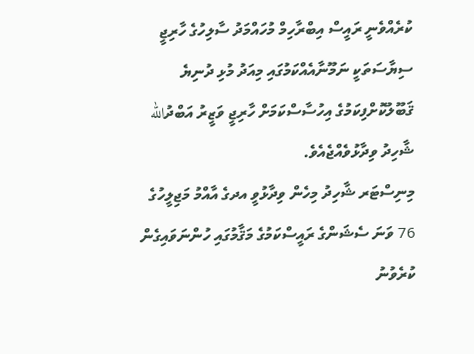ކުރެއްވެނީ ރައީސް އިބްރާހިމް މުހައްމަދު ސާލިހުގެ ހާރިޖީ ސިޔާސަތަކީ ނަމޫނާއެއްކަމުގައި މިއަދު މުޅި ދުނިޔެ ޤަބޫލުކޮށްފިކަމުގެ އިހުސާސްކަމަށް ހާރިޖީ ވަޒީރު އަބްދުالله ޝާހިދު ވިދާޅުވެއްޖެއެވެ.
މިނިސްޓަރ ޝާހިދު މިހެން ވިދާޅުވީ އދގެ އާއްމު މަޖިލީހުގެ 76 ވަނަ ސެޝަންގެ ރައީސްކަމުގެ މަޤާމުގައި ހުންނަވައިގެން ކުރެވުނު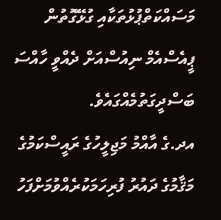މަސައްކަތްޕުޅުތަކާއި ގުޅޭގޮތުން ޕީއެސްއެމް ނިއުސްއަށް ދެއްވީ ހާއްސަ ބަސްދީގަތުމެއްގައެވެ.
އދ.ގެ އާއްމު މަޖިލީހުގެ ރައީސްކަމުގެ މަޤާމުގެ ދައުރު ފުރިހަމަކުރެއްވުމަށްފަހު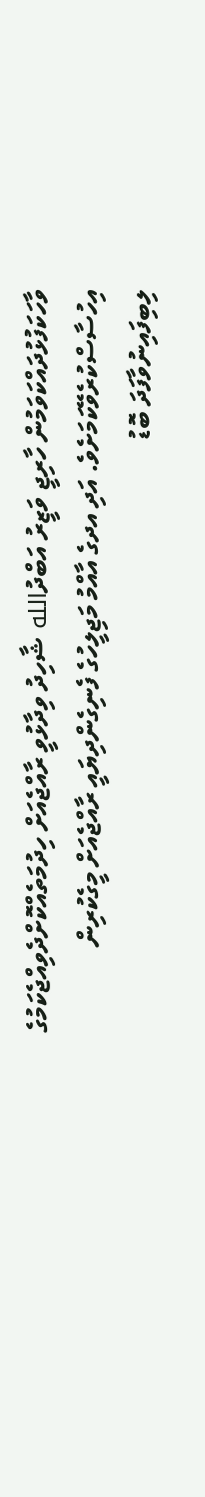ވާހަކަފުޅުދައްކަވަމުން ހާރިޖީ ވަޒީރު އަބްދުالله ޝާހިދު ވިދާޅުވީ ރާއްޖެއަށް ހިދުމަތެއްކޮށްދެވިއްޖެކަމުގެ އިހުސާސްކުރެވޭކަމަށެވެ. އަދި އދގެ އާއްމު މަޖިލީހުގެ ފެނިގެންދިޔައީ ރާއްޖެއަށް މީގެކުރިން ލިބިފައިނުވާފަދަ ބޮޑު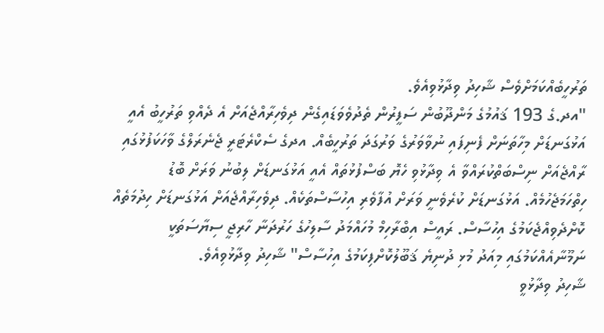ތަރުހީބެއްކަމަށްވެސް ޝާހިދު ވިދާޅުވިއެވެ.
"އދ.ގެ 193 ޤައުމުގެ މަންދޫބުން ސަފީރުން ތެދުވެވަޑައިގެން ދިވެހިރާއްޖެއަށް އެ ދެއްވި ތަރުހީބު އެއީ އަޅުގަނޑަށް މިހާތަނަށް ފެނިފައި ނުވާވަރުގެ ވަރުގަދަ ތަރުހީބެއް. އދގެ ސެކްރެޓަރީ ޖެނެރަލްގެ ވާހަކަފުޅުގައި ރާއްޖެއަށް ނިސްބަތްކުރައްވާ އެ ވިދާޅުވި ހެޔޮ ބަސްފުޅުތައް އެއީ އަޅުގަނޑަށް ލިބުނު ވަރަށް ބޮޑު ހިތްހަމަޖެހުމެއް. އަޅުގަނޑަށް ކުރެވެނީ ވަރަށް އުފާވެރި އިހުސާސްތަކެއް. ދިވެހިރާއްޖެއަށް އަޅުގަނޑަށް ހިދުމަތެއް ކޮށްދެވިއްޖެކަމުގެ އިހުސާސް. ރައީސް އިބްރާހިމް މުހައްމަދު ސާލިހުގެ ހަރުދަނާ ހާރިޖީ ސިޔާސަތަކީ ނަމޫނާއެއްކަމުގައި މިއަދު މުޅި ދުނިޔެ ޤަބޫލުކޮށްފިކަމުގެ އިހުސާސް" ޝާހިދު ވިދާޅުވިއެވެ.
ޝާހިދު ވިދާޅުވީ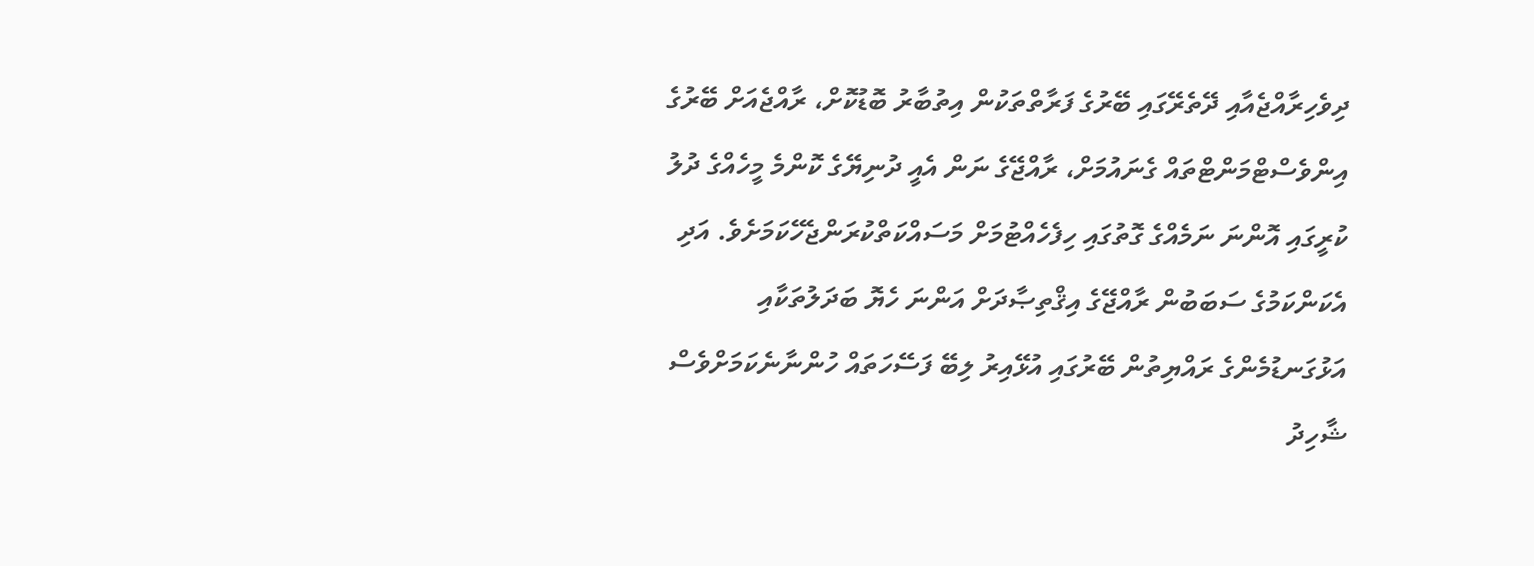ދިވެހިރާއްޖެއާއި ދޭތެރޭގައި ބޭރުގެ ފަރާތްތަކުން އިތުބާރު ބޮޑުކޮށް، ރާއްޖެއަށް ބޭރުގެ އިންވެސްޓްމަންޓްތައް ގެނައުމަށް، ރާއްޖޭގެ ނަން އެއީ ދުނިޔޭގެ ކޮންމެ މީހެއްގެ ދުލު ކުރީގައި އޮންނަ ނަމެއްގެ ގޮތުގައި ހިފެހެއްޓުމަށް މަސައްކަތްކުރަންޖެހޭކަމަށެވެ. އަދި އެކަންކަމުގެ ސަބަބުން ރާއްޖޭގެ އިޤްތިޞާދަށް އަންނަ ހެޔޮ ބަދަލުތަކާއި އަޅުގަނޑުމެންގެ ރައްޔިތުން ބޭރުގައި އުޅޭއިރު ލިބޭ ފަސޭހަތައް ހުންނާނެކަމަށްވެސް ޝާހިދު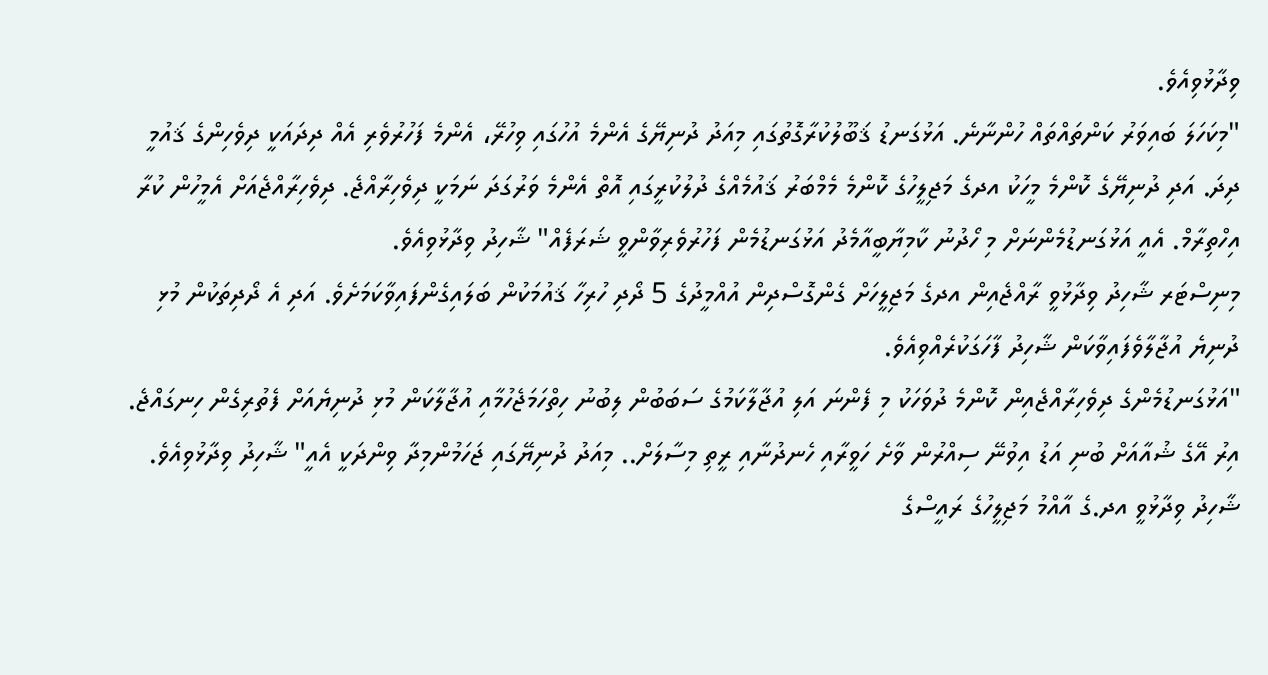ވިދާޅުވިއެވެ.
"މިކަހަލަ ބައިވަރު ކަންތައްތައް ހުންނާނެ. އަޅުގަނޑު ޤަބޫލުކުރާގޮތުގައި މިއަދު ދުނިޔޭގެ އެންމެ އުހުގައި ވިހުރޭ، އެންމެ ފަހުރުވެރި އެއް ދިދައަކީ ދިވެހިންގެ ޤައުމީ ދިދަ. އަދި ދުނިޔޭގެ ކޮންމެ މީހަކު އދގެ މަޖިލީހުގެ ކޮންމެ މެމްބަރު ޤައުމެއްގެ ދުލުކުރީގައި އޮތް އެންމެ ވަރުގަދަ ނަމަކީ ދިވެހިރާއްޖެ. ދިވެހިރާއްޖެއަށް އެމީހުން ކުރާ އިހްތިރާމް. އެއީ އަޅުގަނޑުމެންނަށް މި ހޯދުނު ކާމިޔާބީއާމެދު އަޅުގަނޑުމެން ފަހުރުވެރިވާންވީ ޝަރަފެއް" ޝާހިދު ވިދާޅުވިއެވެ.
މިނިސްޓަރ ޝާހިދު ވިދާޅުވީ ރާއްޖެއިން އދގެ މަޖިލީހަށް ގެންގޮސްދިން އުއްމީދުގެ 5 ދޯދި ހުރިހާ ޤައުމަކުން ބަލައިގެންފައިވާކަމަށެވެ. އަދި އެ ދޯދިތަކުން މުޅި ދުނިޔެ އުޖާލާވެފައިވާކަން ޝާހިދު ފާހަގަކުރެއްވިއެވެ.
"އަޅުގަނޑުމެންގެ ދިވެހިރާއްޖެއިން ކޮންމެ ދުވަހަކު މި ފެންނަ އަލި އުޖާލާކަމުގެ ސަބަބުން ލިބުނު ހިތްހަމަޖެހުމާއި އުޖާލާކަން މުޅި ދުނިޔެއަށް ފެތުރިގެން ހިނގައްޖެ. އިރު އޭގެ ޝުއާއަށް ބުނި އަޑު އިވުނޭ ސިއްރުން ވާށެ ހަވީރާއި ހެނދުނާއި ރީތި މިސާލަށް.. މިއަދު ދުނިޔޭގައި ޖަހަމުންމިދާ ވިންދަކީ އެއީ" ޝާހިދު ވިދާޅުވިއެވެ.
ޝާހިދު ވިދާޅުވީ އދ.ގެ އާއްމު މަޖިލީހުގެ ރައީސްގެ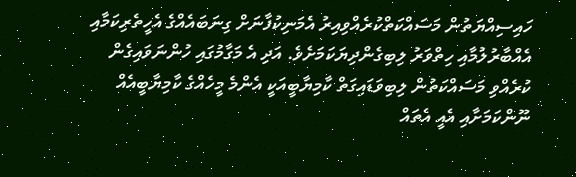ހައިސިއްޔަތުން މަސައްކަތްކުރެއްވިއިރު އެމަނިކުފާނަށް ގިނަބައެއްގެ އެހީތެރިކަމާއި އެއްބާރުލުމާއި ހިތްވަރު ލިބިގެންދިޔަކަމަށެވެ. އަދި އެ މަގާމުގައި ހުންނަވައިގެން ކުރެއްވި މަސައްކަތުން ލިބިވަޑައިގަތް ކާމިޔާބީއަކީ އެންމެ މީހެއްގެ ކާމިޔާބީއެއް ނޫންކަމަށާއި އެއީ އެތައް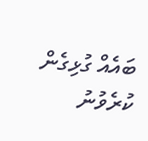ބައެއް ގުޅިގެން ކުރެވުނު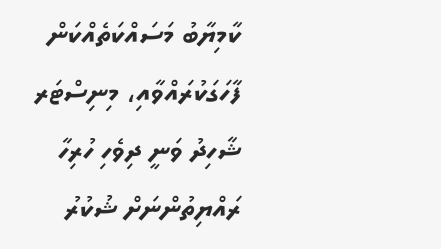ކާމިޔާބު މަސައްކަތެއްކަން ފާހަގަކުރައްވާއި، މިނިސްޓަރ ޝާހިދު ވަނީ ދިވެހި ހުރިހާ ރައްޔިތުންނަށް ޝުކުރު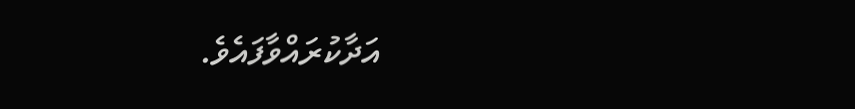އަދާކުރައްވާފައެވެ.